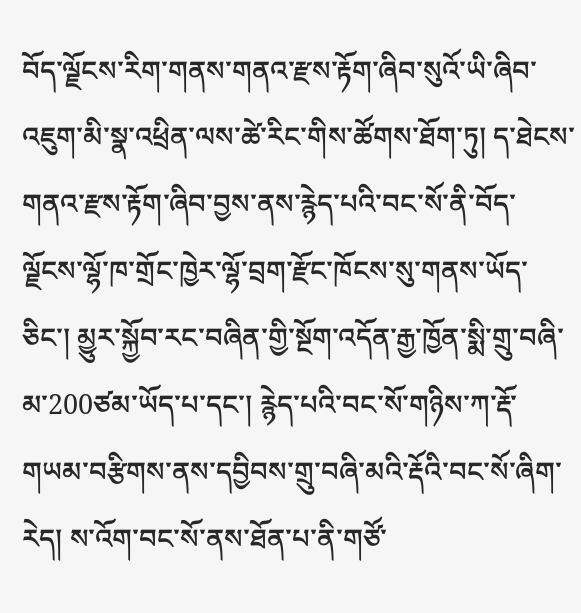བོད་ལྗོངས་རིག་གནས་གནའ་རྫས་རྟོག་ཞིབ་སུའོ་ཡི་ཞིབ་འཇུག་མི་སྣ་འཕྲིན་ལས་ཚེ་རིང་གིས་ཚོགས་ཐོག་ཏུ། ད་ཐེངས་གནའ་རྫས་རྟོག་ཞིབ་བྱས་ནས་རྙེད་པའི་བང་སོ་ནི་བོད་ལྗོངས་ལྷོ་ཁ་གྲོང་ཁྱེར་ལྷོ་བྲག་རྫོང་ཁོངས་སུ་གནས་ཡོད་ཅིང་། མྱུར་སྐྱོབ་རང་བཞིན་གྱི་སྔོག་འདོན་རྒྱ་ཁྱོན་སྨི་གྲུ་བཞི་མ་200ཙམ་ཡོད་པ་དང་། རྙེད་པའི་བང་སོ་གཉིས་ཀ་རྡོ་གཡམ་བརྩིགས་ནས་དབྱིབས་གྲུ་བཞི་མའི་རྡོའི་བང་སོ་ཞིག་རེད། ས་འོག་བང་སོ་ནས་ཐོན་པ་ནི་གཙོ་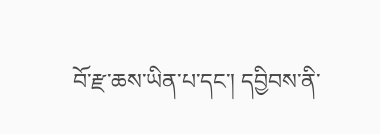བོ་རྫ་ཆས་ཡིན་པ་དང་། དབྱིབས་ནི་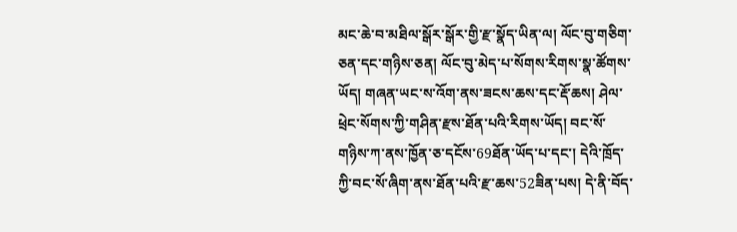མང་ཆེ་བ་མཐིལ་སྒོར་སྒོར་གྱི་རྫ་སྣོད་ཡིན་ལ། ལོང་བུ་གཅིག་ཅན་དང་གཉིས་ཅན། ལོང་བུ་མེད་པ་སོགས་རིགས་སྣ་ཚོགས་ཡོད། གཞན་ཡང་ས་འོག་ནས་ཟངས་ཆས་དང་རྡོ་ཆས། ཤེལ་ཕྲེང་སོགས་ཀྱི་གཤིན་རྫས་ཐོན་པའི་རིགས་ཡོད། བང་སོ་གཉིས་ཀ་ནས་ཁྱོན་ཅ་དངོས་69ཐོན་ཡོད་པ་དང་། དེའི་ཁྲོད་ཀྱི་བང་སོ་ཞིག་ནས་ཐོན་པའི་རྫ་ཆས་52ཟིན་པས། དེ་ནི་བོད་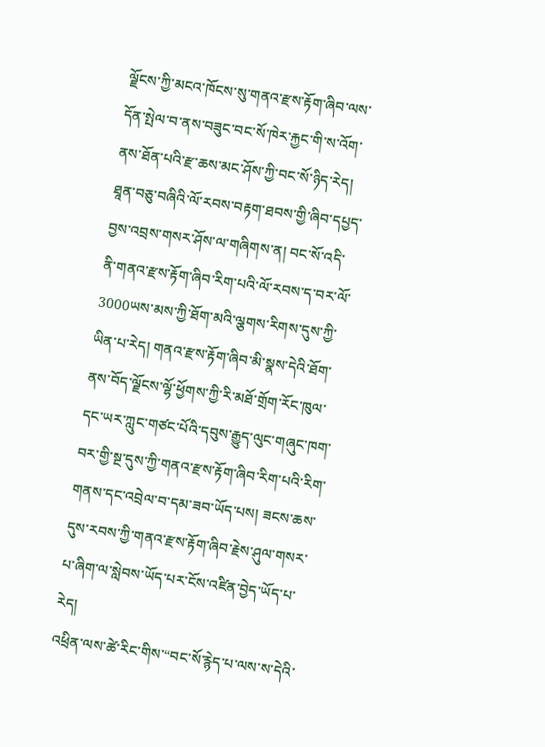ལྗོངས་ཀྱི་མངའ་ཁོངས་སུ་གནའ་རྫས་རྟོག་ཞིབ་ལས་དོན་སྤེལ་བ་ནས་བཟུང་བང་སོ་ཁེར་རྐྱང་གི་ས་འོག་ནས་ཐོན་པའི་རྫ་ཆས་མང་ཤོས་ཀྱི་བང་སོ་ཉིད་རེད།
ཐཱན་བཅུ་བཞིའི་ལོ་རབས་བརྟག་ཐབས་གྱི་ཞིབ་དཔྱད་བྱས་འབྲས་གསར་ཤོས་ལ་གཞིགས་ན། བང་སོ་འདི་ནི་གནའ་རྫས་རྟོག་ཞིབ་རིག་པའི་ལོ་རབས་ད་བར་ལོ་3000ཡས་མས་ཀྱི་ཐོག་མའི་ལྕགས་རིགས་དུས་ཀྱི་ཡིན་པ་རེད། གནའ་རྫས་རྟོག་ཞིབ་མི་སྣས་དེའི་ཐོག་ནས་བོད་ལྗོངས་ལྷོ་ཕྱོགས་ཀྱི་རི་མཐོ་གྲོག་རོང་ཁུལ་དང་ཡར་ཀླུང་གཙང་པོའི་དབུས་རྒྱུད་ལུང་གཞུང་ཁག་བར་གྱི་སྔ་དུས་ཀྱི་གནའ་རྫས་རྟོག་ཞིབ་རིག་པའི་རིག་གནས་དང་འབྲེལ་བ་དམ་ཟབ་ཡོད་པས། ཟངས་ཆས་དུས་རབས་ཀྱི་གནའ་རྫས་རྟོག་ཞིབ་རྗེས་ཤུལ་གསར་པ་ཞིག་ལ་སླེབས་ཡོད་པར་ངོས་འཛིན་བྱེད་ཡོད་པ་རེད།
འཕྲིན་ལས་ཚེ་རིང་གིས་“བང་སོ་རྙེད་པ་ལས་ས་དེའི་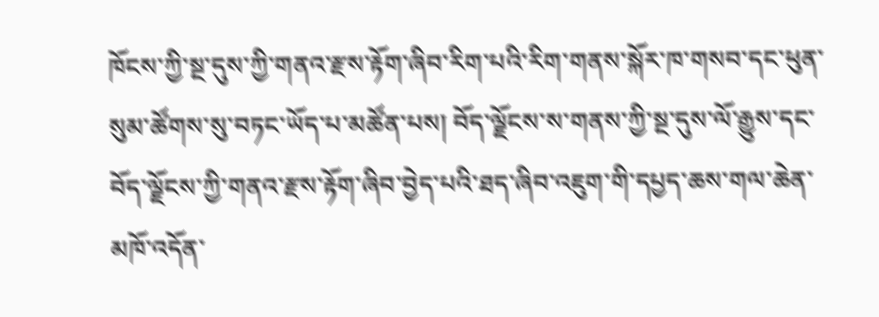ཁོངས་ཀྱི་སྔ་དུས་ཀྱི་གནའ་རྫས་རྟོག་ཞིབ་རིག་པའི་རིག་གནས་སྐོར་ཁ་གསབ་དང་ཕུན་སུམ་ཚོགས་སུ་བཏང་ཡོད་པ་མཚོན་པས། བོད་ལྗོངས་ས་གནས་ཀྱི་སྔ་དུས་ལོ་རྒྱུས་དང་བོད་ལྗོངས་ཀྱི་གནའ་རྫས་རྟོག་ཞིབ་བྱེད་པའི་ཐད་ཞིབ་འཇུག་གི་དཔྱད་ཆས་གལ་ཆེན་མཁོ་འདོན་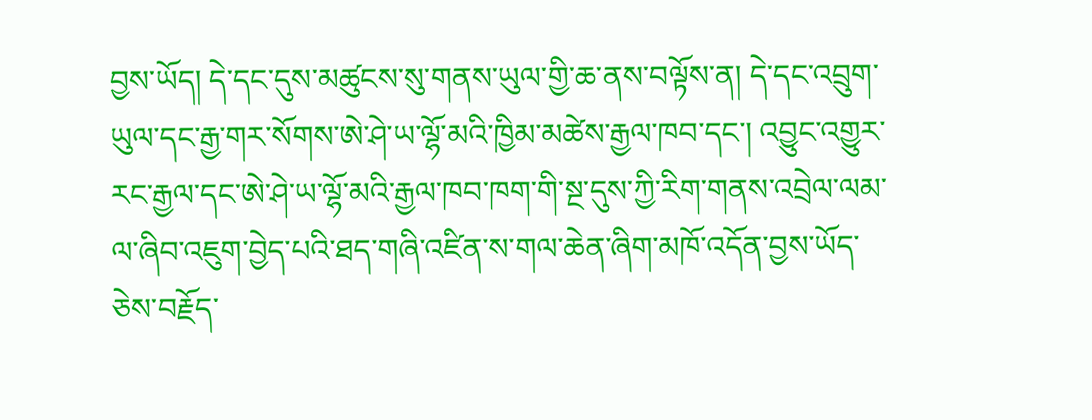བྱས་ཡོད། དེ་དང་དུས་མཚུངས་སུ་གནས་ཡུལ་གྱི་ཆ་ནས་བལྟོས་ན། དེ་དང་འབྲུག་ཡུལ་དང་རྒྱ་གར་སོགས་ཨེ་ཤེ་ཡ་ལྷོ་མའི་ཁྱིམ་མཚེས་རྒྱལ་ཁབ་དང་། འབྱུང་འགྱུར་རང་རྒྱལ་དང་ཨེ་ཤེ་ཡ་ལྷོ་མའི་རྒྱལ་ཁབ་ཁག་གི་སྔ་དུས་ཀྱི་རིག་གནས་འབྲེལ་ལམ་ལ་ཞིབ་འཇུག་བྱེད་པའི་ཐད་གཞི་འཛིན་ས་གལ་ཆེན་ཞིག་མཁོ་འདོན་བྱས་ཡོད་ཅེས་བརྗོད་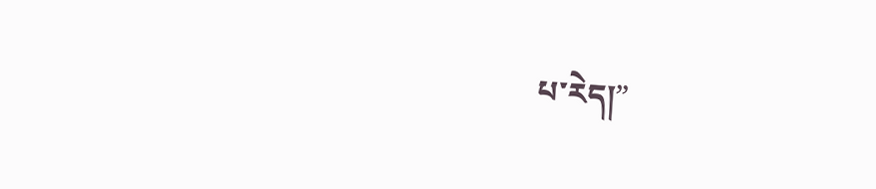པ་རེད།”